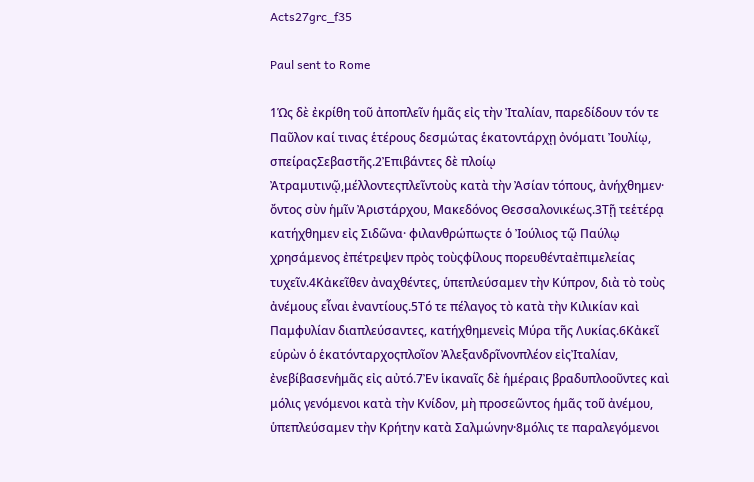Acts27grc_f35

Paul sent to Rome

1Ὡς δὲ ἐκρίθη τοῦ ἀποπλεῖν ἡμᾶς εἰς τὴν Ἰταλίαν, παρεδίδουν τόν τε Παῦλον καί τινας ἑτέρους δεσμώτας ἑκατοντάρχῃ ὀνόματι Ἰουλίῳ, σπείραςΣεβαστῆς.2Ἐπιβάντες δὲ πλοίῳ Ἀτραμυτινῷ,μέλλοντεςπλεῖντοὺς κατὰ τὴν Ἀσίαν τόπους, ἀνήχθημεν· ὄντος σὺν ἡμῖν Ἀριστάρχου, Μακεδόνος Θεσσαλονικέως.3Τῇ τεἑτέρᾳ κατήχθημεν εἰς Σιδῶνα· φιλανθρώπωςτε ὁ Ἰούλιος τῷ Παύλῳ χρησάμενος ἐπέτρεψεν πρὸς τοὺςφίλους πορευθένταἐπιμελείας τυχεῖν.4Κἀκεῖθεν ἀναχθέντες, ὑπεπλεύσαμεν τὴν Κύπρον, διὰ τὸ τοὺς ἀνέμους εἶναι ἐναντίους.5Τό τε πέλαγος τὸ κατὰ τὴν Κιλικίαν καὶ Παμφυλίαν διαπλεύσαντες, κατήχθημενεἰς Μύρα τῆς Λυκίας.6Κἀκεῖ εὑρὼν ὁ ἑκατόνταρχοςπλοῖον Ἀλεξανδρῖνονπλέον εἰςἸταλίαν, ἐνεβίβασενἡμᾶς εἰς αὐτό.7Ἐν ἱκαναῖς δὲ ἡμέραις βραδυπλοοῦντες καὶ μόλις γενόμενοι κατὰ τὴν Κνίδον, μὴ προσεῶντος ἡμᾶς τοῦ ἀνέμου, ὑπεπλεύσαμεν τὴν Κρήτην κατὰ Σαλμώνην·8μόλις τε παραλεγόμενοι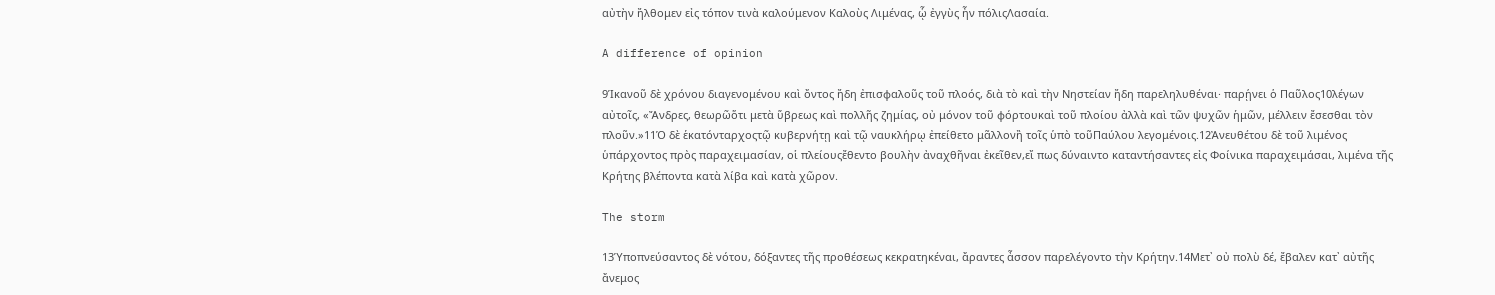αὐτὴν ἤλθομεν εἰς τόπον τινὰ καλούμενον Καλοὺς Λιμένας, ᾧ ἐγγὺς ἦν πόλιςΛασαία.

A difference of opinion

9Ἱκανοῦ δὲ χρόνου διαγενομένου καὶ ὄντος ἤδη ἐπισφαλοῦς τοῦ πλοός, διὰ τὸ καὶ τὴν Νηστείαν ἤδη παρεληλυθέναι· παρῄνει ὁ Παῦλος10λέγων αὐτοῖς, «Ἄνδρες, θεωρῶὅτι μετὰ ὕβρεως καὶ πολλῆς ζημίας, οὐ μόνον τοῦ φόρτουκαὶ τοῦ πλοίου ἀλλὰ καὶ τῶν ψυχῶν ἡμῶν, μέλλειν ἔσεσθαι τὸν πλοῦν.»11Ὁ δὲ ἑκατόνταρχοςτῷ κυβερνήτῃ καὶ τῷ ναυκλήρῳ ἐπείθετο μᾶλλονἢ τοῖς ὑπὸ τοῦΠαύλου λεγομένοις.12Ἀνευθέτου δὲ τοῦ λιμένος ὑπάρχοντος πρὸς παραχειμασίαν, οἱ πλείουςἔθεντο βουλὴν ἀναχθῆναι ἐκεῖθεν,εἴ πως δύναιντο καταντήσαντες εἰς Φοίνικα παραχειμάσαι, λιμένα τῆς Κρήτης βλέποντα κατὰ λίβα καὶ κατὰ χῶρον.

The storm

13Ὑποπνεύσαντος δὲ νότου, δόξαντες τῆς προθέσεως κεκρατηκέναι, ἄραντες ἆσσον παρελέγοντο τὴν Κρήτην.14Μετ᾿ οὐ πολὺ δέ, ἔβαλεν κατ᾿ αὐτῆς ἄνεμος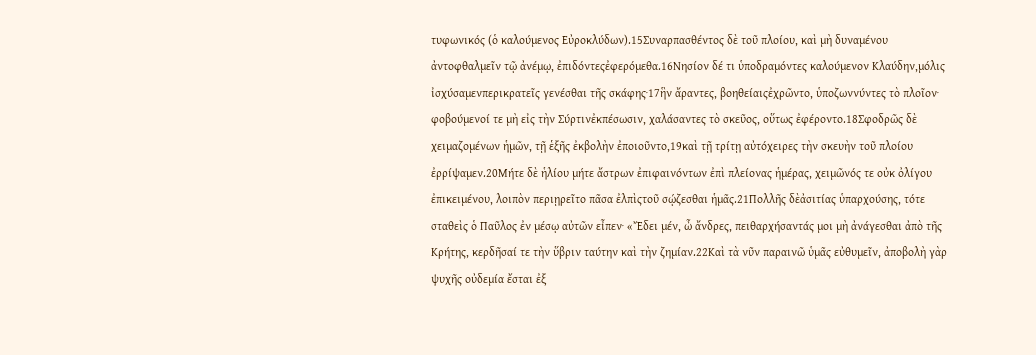τυφωνικός (ὁ καλούμενος Εὐροκλύδων).15Συναρπασθέντος δὲ τοῦ πλοίου, καὶ μὴ δυναμένου ἀντοφθαλμεῖν τῷ ἀνέμῳ, ἐπιδόντεςἐφερόμεθα.16Νησίον δέ τι ὑποδραμόντες καλούμενον Κλαύδην,μόλις ἰσχύσαμενπερικρατεῖς γενέσθαι τῆς σκάφης·17ἣν ἄραντες, βοηθείαιςἐχρῶντο, ὑποζωννύντες τὸ πλοῖον· φοβούμενοί τε μὴ εἰς τὴν Σύρτινἐκπέσωσιν, χαλάσαντες τὸ σκεῦος, οὕτως ἐφέροντο.18Σφοδρῶς δὲ χειμαζομένων ἡμῶν, τῇ ἑξῆς ἐκβολὴν ἐποιοῦντο,19καὶ τῇ τρίτῃ αὐτόχειρες τὴν σκευὴν τοῦ πλοίου ἐρρίψαμεν.20Μήτε δὲ ἡλίου μήτε ἄστρων ἐπιφαινόντων ἐπὶ πλείονας ἡμέρας, χειμῶνός τε οὐκ ὀλίγου ἐπικειμένου, λοιπὸν περιῃρεῖτο πᾶσα ἐλπὶςτοῦ σῴζεσθαι ἡμᾶς.21Πολλῆς δὲἀσιτίας ὑπαρχούσης, τότε σταθεὶς ὁ Παῦλος ἐν μέσῳ αὐτῶν εἶπεν· «Ἔδει μέν, ὦ ἄνδρες, πειθαρχήσαντάς μοι μὴ ἀνάγεσθαι ἀπὸ τῆς Κρήτης, κερδῆσαί τε τὴν ὕβριν ταύτην καὶ τὴν ζημίαν.22Καὶ τὰ νῦν παραινῶ ὑμᾶς εὐθυμεῖν, ἀποβολὴ γὰρ ψυχῆς οὐδεμία ἔσται ἐξ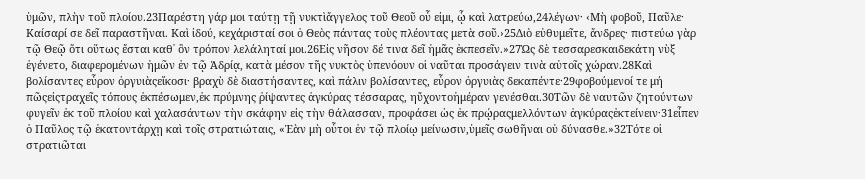ὑμῶν, πλὴν τοῦ πλοίου.23Παρέστη γάρ μοι ταύτῃ τῇ νυκτὶἄγγελος τοῦ Θεοῦ οὗ εἰμι, ᾧ καὶ λατρεύω,24λέγων· ‹Μὴ φοβοῦ, Παῦλε· Καίσαρί σε δεῖ παραστῆναι. Καὶ ἰδού, κεχάρισταί σοι ὁ Θεὸς πάντας τοὺς πλέοντας μετὰ σοῦ.›25Διὸ εὐθυμεῖτε, ἄνδρες· πιστεύω γὰρ τῷ Θεῷ ὅτι οὕτως ἔσται καθ᾿ ὃν τρόπον λελάληταί μοι.26Εἰς νῆσον δέ τινα δεῖ ἡμᾶς ἐκπεσεῖν.»27Ὡς δὲ τεσσαρεσκαιδεκάτη νὺξ ἐγένετο, διαφερομένων ἡμῶν ἐν τῷ Ἀδρίᾳ, κατὰ μέσον τῆς νυκτὸς ὑπενόουν οἱ ναῦται προσάγειν τινὰ αὐτοῖς χώραν.28Καὶ βολίσαντες εὗρον ὀργυιὰςεἴκοσι· βραχὺ δὲ διαστήσαντες, καὶ πάλιν βολίσαντες, εὗρον ὀργυιὰς δεκαπέντε·29φοβούμενοί τε μή πῶςεἰςτραχεῖς τόπους ἐκπέσωμεν,ἐκ πρύμνης ῥίψαντες ἀγκύρας τέσσαρας, ηὔχοντοἡμέραν γενέσθαι.30Τῶν δὲ ναυτῶν ζητούντων φυγεῖν ἐκ τοῦ πλοίου καὶ χαλασάντων τὴν σκάφην εἰς τὴν θάλασσαν, προφάσει ὡς ἐκ πρῴραςμελλόντων ἀγκύραςἐκτείνειν·31εἶπεν ὁ Παῦλος τῷ ἑκατοντάρχῃ καὶ τοῖς στρατιώταις, «Ἐὰν μὴ οὗτοι ἐν τῷ πλοίῳ μείνωσιν,ὑμεῖς σωθῆναι οὐ δύνασθε.»32Τότε οἱ στρατιῶται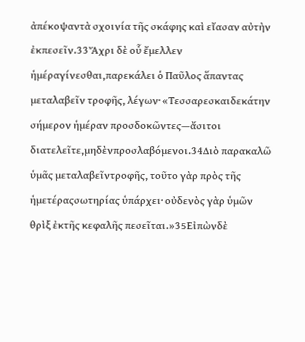ἀπέκοψαντὰ σχοινία τῆς σκάφης καὶ εἴασαν αὐτὴν ἐκπεσεῖν.33Ἄχρι δὲ οὗ ἔμελλεν ἡμέραγίνεσθαι,παρεκάλει ὁ Παῦλος ἅπαντας μεταλαβεῖν τροφῆς, λέγων· «Τεσσαρεσκαιδεκάτην σήμερον ἡμέραν προσδοκῶντες—ἄσιτοι διατελεῖτε,μηδὲνπροσλαβόμενοι.34Διὸ παρακαλῶ ὑμᾶς μεταλαβεῖντροφῆς, τοῦτο γὰρ πρὸς τῆς ἡμετέραςσωτηρίας ὑπάρχει· οὐδενὸς γὰρ ὑμῶν θρὶξ ἐκτῆς κεφαλῆς πεσεῖται.»35Εἰπὼνδὲ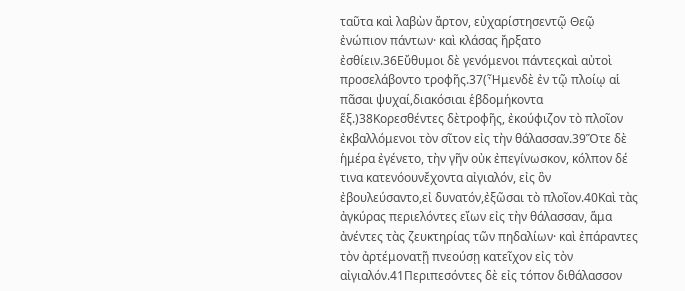ταῦτα καὶ λαβὼν ἄρτον, εὐχαρίστησεντῷ Θεῷ ἐνώπιον πάντων· καὶ κλάσας ἤρξατο ἐσθίειν.36Εὔθυμοι δὲ γενόμενοι πάντεςκαὶ αὐτοὶ προσελάβοντο τροφῆς.37(Ἦμενδὲ ἐν τῷ πλοίῳ αἱ πᾶσαι ψυχαί,διακόσιαι ἑβδομήκοντα ἕξ.)38Κορεσθέντες δὲτροφῆς, ἐκούφιζον τὸ πλοῖον ἐκβαλλόμενοι τὸν σῖτον εἰς τὴν θάλασσαν.39Ὅτε δὲ ἡμέρα ἐγένετο, τὴν γῆν οὐκ ἐπεγίνωσκον, κόλπον δέ τινα κατενόουνἔχοντα αἰγιαλόν, εἰς ὃν ἐβουλεύσαντο,εἰ δυνατόν,ἐξῶσαι τὸ πλοῖον.40Καὶ τὰς ἀγκύρας περιελόντες εἴων εἰς τὴν θάλασσαν, ἅμα ἀνέντες τὰς ζευκτηρίας τῶν πηδαλίων· καὶ ἐπάραντες τὸν ἀρτέμονατῇ πνεούσῃ κατεῖχον εἰς τὸν αἰγιαλόν.41Περιπεσόντες δὲ εἰς τόπον διθάλασσον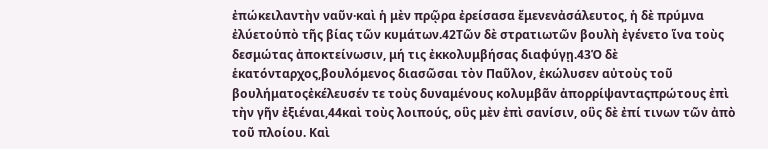ἐπώκειλαντὴν ναῦν·καὶ ἡ μὲν πρῷρα ἐρείσασα ἔμενενἀσάλευτος, ἡ δὲ πρύμνα ἐλύετοὑπὸ τῆς βίας τῶν κυμάτων.42Τῶν δὲ στρατιωτῶν βουλὴ ἐγένετο ἵνα τοὺς δεσμώτας ἀποκτείνωσιν, μή τις ἐκκολυμβήσας διαφύγῃ.43Ὁ δὲ ἑκατόνταρχος,βουλόμενος διασῶσαι τὸν Παῦλον, ἐκώλυσεν αὐτοὺς τοῦ βουλήματοςἐκέλευσέν τε τοὺς δυναμένους κολυμβᾶν ἀπορρίψανταςπρώτους ἐπὶ τὴν γῆν ἐξιέναι,44καὶ τοὺς λοιπούς, οὓς μὲν ἐπὶ σανίσιν, οὓς δὲ ἐπί τινων τῶν ἀπὸ τοῦ πλοίου. Καὶ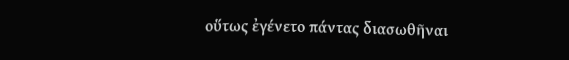οὕτως ἐγένετο πάντας διασωθῆναι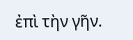ἐπὶ τὴν γῆν.